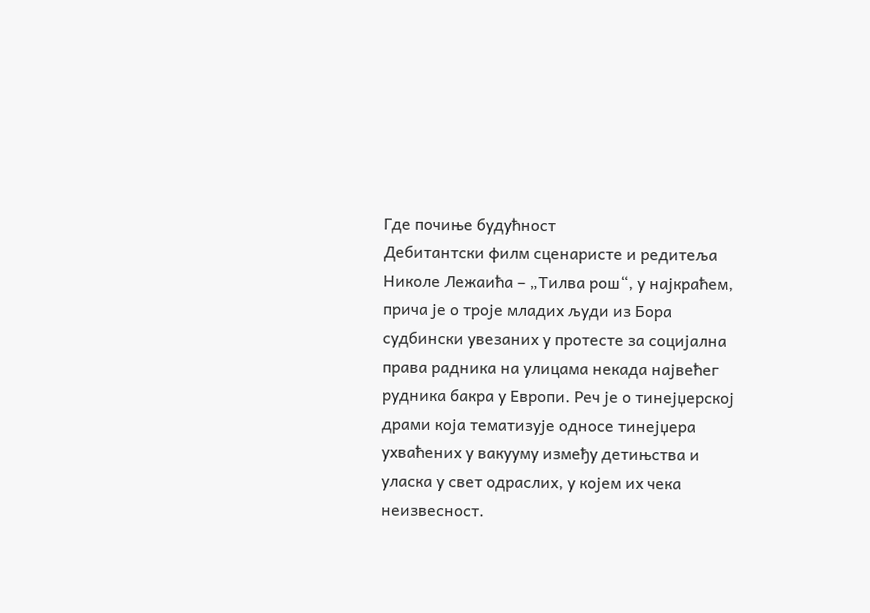Где почиње будућност
Дебитантски филм сценаристе и редитеља Николе Лежаића – „Тилва рош“, у најкраћем, прича је о троје младих људи из Бора судбински увезаних у протесте за социјална права радника на улицама некада највећег рудника бакра у Европи. Реч је о тинејџерској драми која тематизује односе тинејџера ухваћених у вакууму између детињства и уласка у свет одраслих, у којем их чека неизвесност.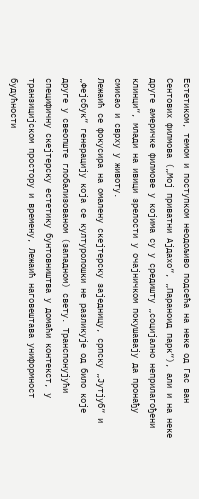Естетиком, темом и поступком неодољиво подсећа на неке од Гас ван Сентових филмова („Мој приватни Ајдахо“, „Параноид парк“), али и на неке друге америчке филмове у којима су у средишту „социјално неприлагођени клинци“, млади на ивици зрелости у очајничком покушавају да пронађу смисао и сврху у животу.
Лежаић се фокусира на омалену скејтерску заједницу, српску „Јутјуб“ и „Фејсбук“ генерацију која се културолошки не разликује од било које друге у свеопште глобализованом (западном) свету. Транспонујући специфичну скејтерску естетику бунтовништва у домаћи контекст, у транзицијском простору и времену, Лежаић наговештава униформност будућности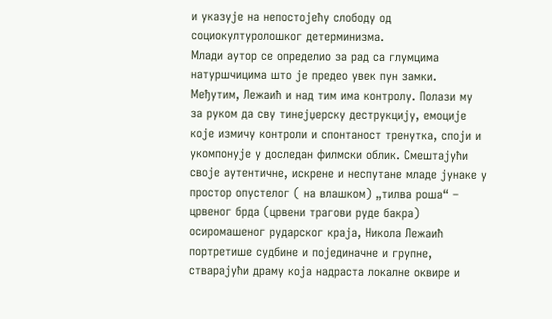и указује на непостојећу слободу од социокултуролошког детерминизма.
Млади аутор се определио за рад са глумцима натуршчицима што је предео увек пун замки. Међутим, Лежаић и над тим има контролу. Полази му за руком да сву тинејџерску деструкцију, емоције које измичу контроли и спонтаност тренутка, споји и укомпонује у доследан филмски облик. Смештајући своје аутентичне, искрене и неспутане младе јунаке у простор опустелог ( на влашком) „тилва роша“ – црвеног брда (црвени трагови руде бакра) осиромашеног рударског краја, Никола Лежаић портретише судбине и појединачне и групне, стварајући драму која надраста локалне оквире и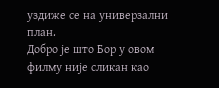уздиже се на универзални план.
Добро је што Бор у овом филму није сликан као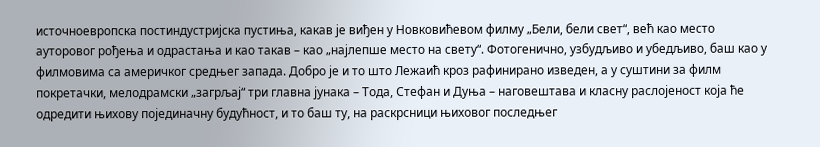источноевропска постиндустријска пустиња, какав је виђен у Новковићевом филму „Бели, бели свет“, већ као место ауторовог рођења и одрастања и као такав – као „најлепше место на свету“. Фотогенично, узбудљиво и убедљиво, баш као у филмовима са америчког средњег запада. Добро је и то што Лежаић кроз рафинирано изведен, а у суштини за филм покретачки, мелодрамски „загрљај“ три главна јунака – Тода, Стефан и Дуња – наговештава и класну раслојеност која ће одредити њихову појединачну будућност, и то баш ту, на раскрсници њиховог последњег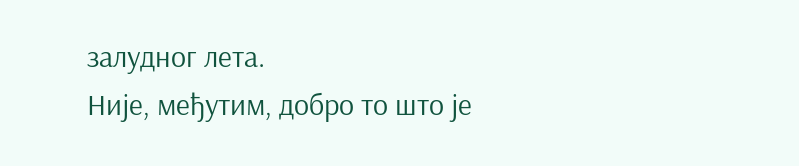залудног лета.
Није, међутим, добро то што је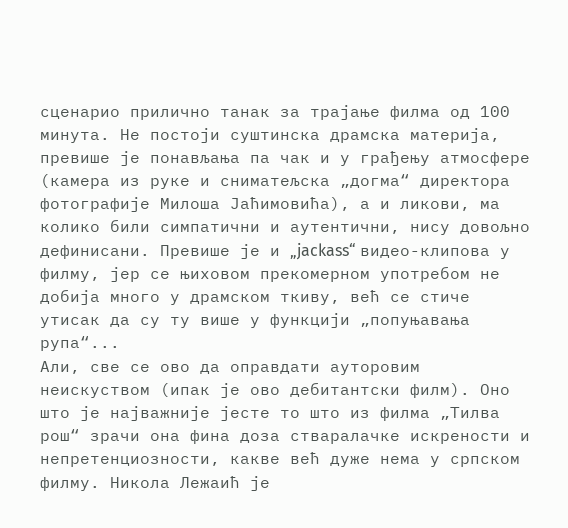сценарио прилично танак за трајање филма од 100 минута. Не постоји суштинска драмска материја, превише је понављања па чак и у грађењу атмосфере (камера из руке и сниматељска „догма“ директора фотографије Милоша Јаћимовића), а и ликови, ма колико били симпатични и аутентични, нису довољно дефинисани. Превише је и „jackass“ видео-клипова у филму, јер се њиховом прекомерном употребом не добија много у драмском ткиву, већ се стиче утисак да су ту више у функцији „попуњавања рупа“...
Али, све се ово да оправдати ауторовим неискуством (ипак је ово дебитантски филм). Оно што је најважније јесте то што из филма „Тилва рош“ зрачи она фина доза стваралачке искрености и непретенциозности, какве већ дуже нема у српском филму. Никола Лежаић је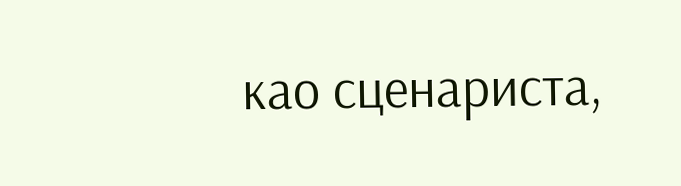као сценариста,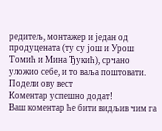редитељ, монтажер и један од продуцената (ту су још и Урош Томић и Мина Ђукић), срчано уложио себе, и то ваља поштовати.
Подели ову вест
Комeнтар успeшно додат!
Ваш комeнтар ћe бити видљив чим га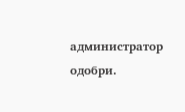администратор одобри.